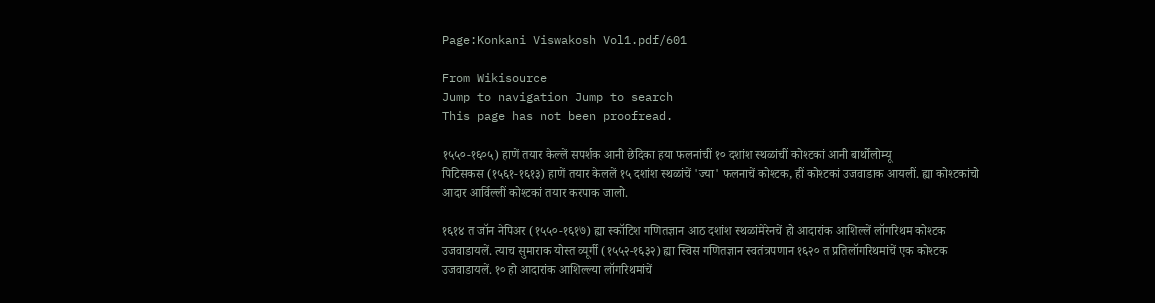Page:Konkani Viswakosh Vol1.pdf/601

From Wikisource
Jump to navigation Jump to search
This page has not been proofread.

१५५०-१६०५‌) हाणें तयार केल्लें सपर्शक आनी छेदिका हया फलनांचीं १० दशांश स्थळांचीं कोश्टकां आनी बार्थोलोम्यू पिटिसकस ‍‍‍(१५६१-१६१३) हाणें तयार केललें १५ दशांश स्थळांचें 'ज्या' फलनाचें कोश्टक, हीं कोश्टकां उजवाडाक आयलीं. ह्या कोश्टकांचो आदार आर्विल्लीं कोश्टकां तयार करपाक जालो.

१६१४ त जॉन नेपिअर ‍‍(१५५०-१६१७) ह्या स्कॉटिश गणितज्ञान आठ दशांश स्थळांमेरेनचें हो आदारांक आशिल्लें लॉगरिथम कोश्टक उजवाडायलें. त्याच सुमाराक योस्त व्यूर्गी (१५५२-१६३२) ह्या स्विस गणितज्ञान स्वतंत्रपणान १६२० त प्रतिलॉगरिथमांचें एक कोश्टक उजवाडायलें. १० हो आदारांक आशिल्ल्या लॉगरिथमांचें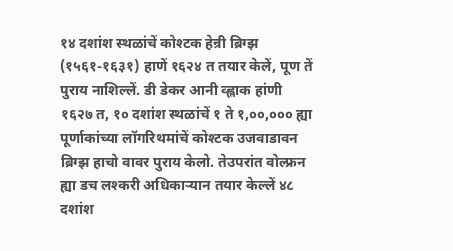१४ दशांश स्थळांचें कोश्टक हेन्री ब्रिग्झ (१५६१-१६३१) हाणें १६२४ त तयार केलें, पूण तें पुराय नाशिल्लें. डी डेकर आनी व्ह्लाक हांणी १६२७ त, १० दशांश स्थळांचें १ ते १,००,००० ह्या पूर्णाकांच्या लॉगरिथमांचें कोश्टक उजवाडावन ब्रिग्झ हाचो वावर पुराय केलो. तेउपरांत वोल्फ्रन ह्या डच लश्करी अधिकाऱ्यान तयार केल्लें ४८ दशांश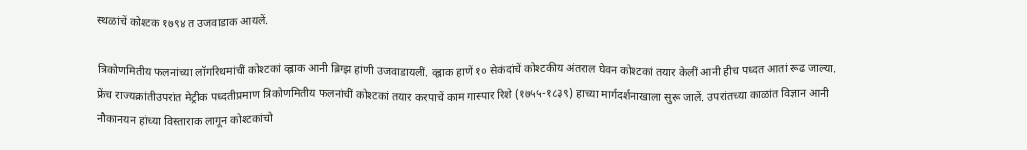स्थळांचें कोश्टक १७९४ त उजवाडाक आयलें.

त्रिकोणमितीय फलनांच्या लॉगरिथमांचीं कोश्टकां व्ह्लाक आनी ब्रिग्झ हांणी उजवाडायलीं. व्ह्लाक हाणें १० सेकंदांचें कोश्टकीय अंतराल घेवन कोश्टकां तयार केलीं आनी हीच पध्दत आतां रूढ जाल्या. फ्रेंच राज्यक्रांतीउपरांत मेट्रीक पध्दतीप्रमाण त्रिकोणमितीय फलनांचीं कोश्टकां तयार करपाचें काम गास्पार रिशे (१७५५-१८३९) हाच्या मार्गदर्शनाखाला सुरू जालें. उपरांतच्या काळांत विज्ञान आनी नौकानयन हांच्या विस्ताराक लागून कोश्टकांचो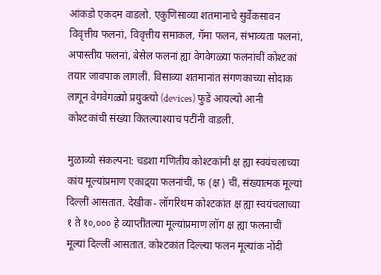आंकडो एकदम वाडलो. एकुणिसाव्या शतमानाचे सुर्वेकसावन विवृत्तीय फलनां, विवृत्तीय समाकल, गॅमा फलन, संभाव्यता फलनां, अपास्तीय फलनां, बेसेल फलनां ह्या वेगवेगळ्या फलनांचीं कोश्टकां तयार जावपाक लागलीं. विसाव्या शतमानांत संगणकाच्या सोदाक लागून वेगवेगळ्यो प्रयुक्त्यो (devices) फुडें आयल्यो आनी कोश्टकांची संख्या कितल्याश्याच पटींनी वाडली.

मुळाव्यो संकल्पना: चडशा गणितीय कोश्टकांनी क्ष ह्या स्वयंचलाच्या कांय मूल्यांप्रमाण एकाद्र्या फलनांचीं, फ (क्ष) चीं, संख्यात्मक मूल्यां दिल्लीं आसतात. देखीक- लॉगरिथम कोश्टकांत क्ष ह्या स्वयंचलाच्या १ ते १०,००० हे व्याप्तींतल्या मूल्यांप्रमाण लॉग क्ष ह्या फलनाचीं मूल्यां दिल्लीं आसतात. कोश्टकांत दिल्ल्या फलन मूल्यांक नोंदी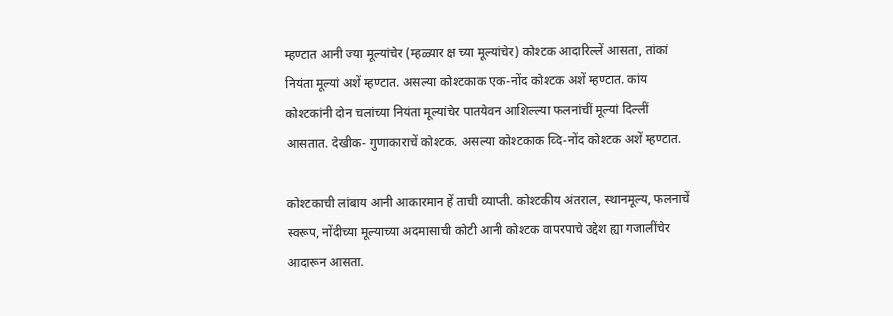म्हण्टात आनी ज्या मूल्यांचेर (म्हळ्यार क्ष च्या मूल्यांचेर) कोश्टक आदारिल्लें आसता, तांकां नियंता मूल्यां अशें म्हण्टात. असल्या कोश्टकाक एक-नोंद कोश्टक अशें म्हण्टात. कांय कोश्टकांनी दोन चलांच्या नियंता मूल्यांचेर पातयेवन आशिल्ल्या फलनांचीं मूल्यां दिल्लीं आसतात. देखीक- गुणाकाराचें कोश्टक. असल्या कोश्टकाक व्दि-नोंद कोश्टक अशें म्हण्टात.

कोश्टकाची लांबाय आनी आकारमान हें ताची व्याप्ती. कोश्टकीय अंतराल, स्थानमूल्य, फलनाचें स्वरूप, नोंदीच्या मूल्याच्या अदमासाची कोटी आनी कोश्टक वापरपाचे उद्देश ह्या गजालींचेर आदारून आसता.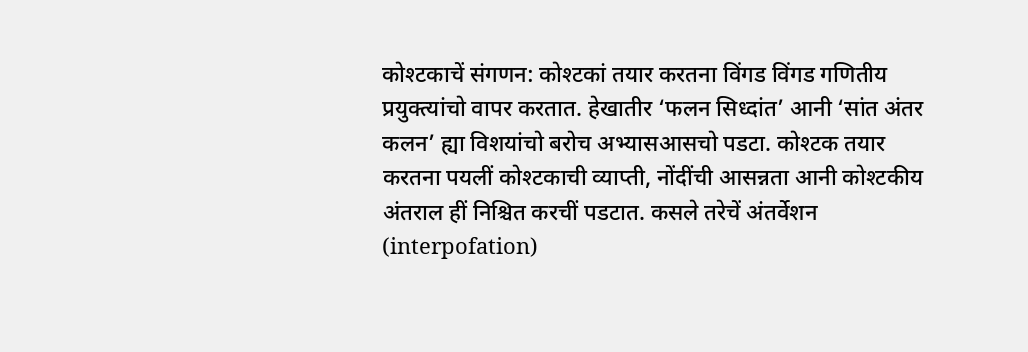कोश्टकाचें संगणन: कोश्टकां तयार करतना विंगड विंगड गणितीय प्रयुक्त्यांचो वापर करतात. हेखातीर ‘फलन सिध्दांत’ आनी ‘सांत अंतर कलन’ ह्या विशयांचो बरोच अभ्यासआसचो पडटा. कोश्टक तयार करतना पयलीं कोश्टकाची व्याप्ती, नोंदींची आसन्नता आनी कोश्टकीय अंतराल हीं निश्चित करचीं पडटात. कसले तरेचें अंतर्वेशन (interpofation)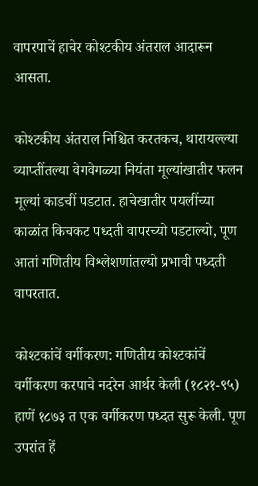वापरपाचें हाचेर कोश्टकीय अंतराल आदारून आसता.

कोश्टकीय अंतराल निश्चित करतकच, थारायल्ल्या व्याप्तींतल्या वेगवेगळ्या नियंता मूल्यांखातीर फलन मूल्यां काडचीं पडटात. हाचेखातीर पयलींच्या काळांत किचकट पध्दती वापरच्यो पडटाल्यो, पूण आतां गणितीय विश्लेशणांतल्यो प्रभावी पध्दती वापरतात.

कोश्टकांचें वर्गीकरण: गणितीय कोश्टकांचें वर्गीकरण करपाचे नदरेन आर्थर केली (१८२१-९५) हाणें १८७३ त एक वर्गीकरण पध्दत सुरू केली. पूण उपरांत हें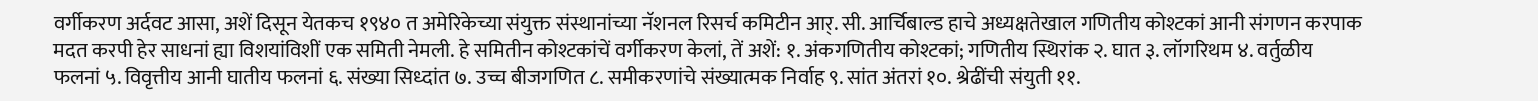वर्गीकरण अर्दवट आसा, अशें दिसून येतकच १९४० त अमेरिकेच्या संयुक्त संस्थानांच्या नॅशनल रिसर्च कमिटीन आर्. सी. आर्चिबाल्ड हाचे अध्यक्षतेखाल गणितीय कोश्टकां आनी संगणन करपाक मदत करपी हेर साधनां ह्या विशयांविशीं एक समिती नेमली. हे समितीन कोश्टकांचें वर्गीकरण केलां, तें अशें: १. अंकगणितीय कोश्टकां; गणितीय स्थिरांक २. घात ३. लॉगरिथम ४. वर्तुळीय फलनां ५. विवृत्तीय आनी घातीय फलनां ६. संख्या सिध्दांत ७. उच्च बीजगणित ८. समीकरणांचे संख्यात्मक निर्वाह ९. सांत अंतरां १०. श्रेढींची संयुती ११.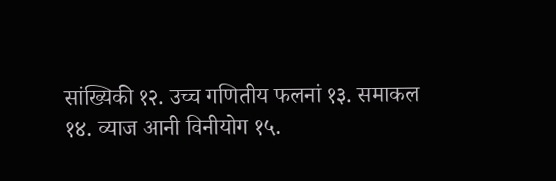सांख्यिकी १२. उच्च गणितीय फलनां १३. समाकल १४. व्याज आनी विनीयोग १५.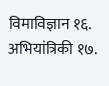विमाविज्ञान १६. अभियांत्रिकी १७.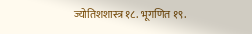ज्योतिशशास्त्र १८. भूगणित १९.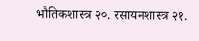भौतिकशास्त्र २०. रसायनशास्त्र २१.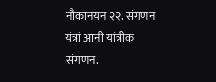नौकानयन २२. संगणन यंत्रां आनी यांत्रीक संगणन.